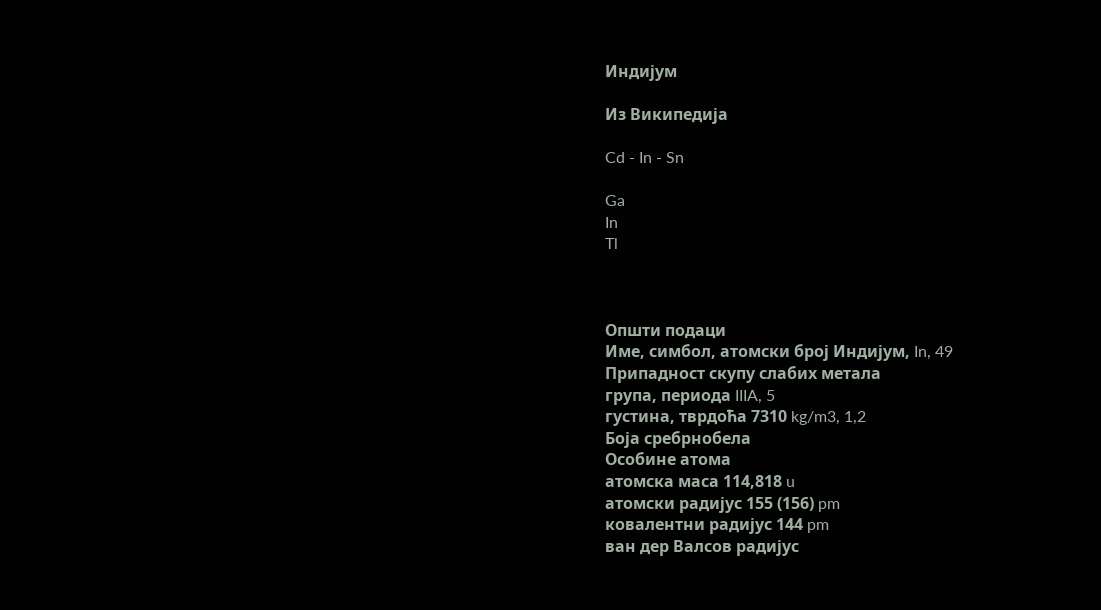Индијум

Из Википедија

Cd - In - Sn

Ga
In
Tl



Општи подаци
Име, симбол, атомски број Индијум, In, 49
Припадност скупу слабих метала
група, периода IIIA, 5
густина, тврдоћа 7310 kg/m3, 1,2
Боја сребрнобела
Особине атома
атомска маса 114,818 u
атомски радијус 155 (156) pm
ковалентни радијус 144 pm
ван дер Валсов радијус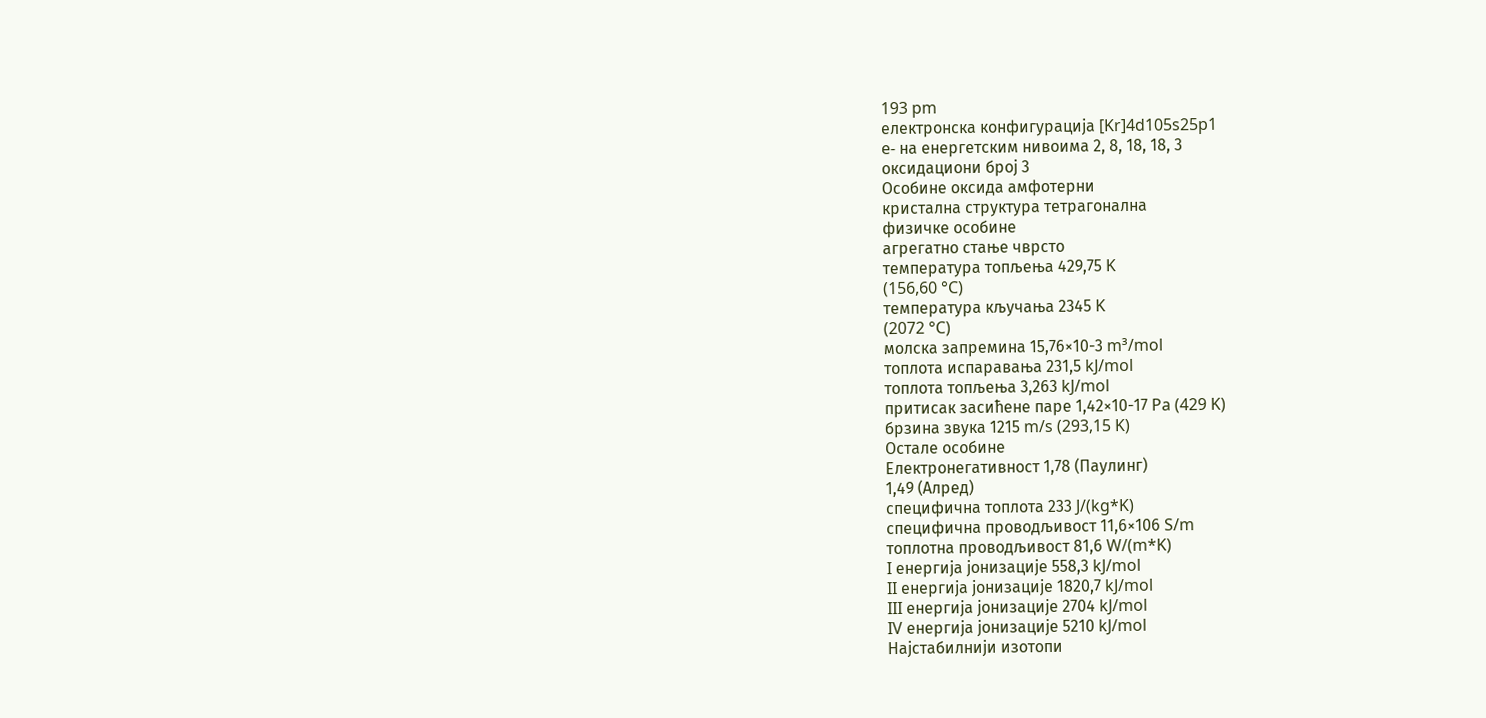193 pm
електронска конфигурација [Kr]4d105s25p1
e- на енергетским нивоима 2, 8, 18, 18, 3
оксидациони број 3
Особине оксида амфотерни
кристална структура тетрагонална
физичке особине
агрегатно стање чврсто
температура топљења 429,75 K
(156,60 °C)
температура кључања 2345 K
(2072 °C)
молска запремина 15,76×10-3 m³/mol
топлота испаравања 231,5 kJ/mol
топлота топљења 3,263 kJ/mol
притисак засићене паре 1,42×10-17 Pa (429 K)
брзина звука 1215 m/s (293,15 K)
Остале особине
Електронегативност 1,78 (Паулинг)
1,49 (Алред)
специфична топлота 233 J/(kg*K)
специфична проводљивост 11,6×106 S/m
топлотна проводљивост 81,6 W/(m*K)
I енергија јонизације 558,3 kJ/mol
II енергија јонизације 1820,7 kJ/mol
III енергија јонизације 2704 kJ/mol
IV енергија јонизације 5210 kJ/mol
Најстабилнији изотопи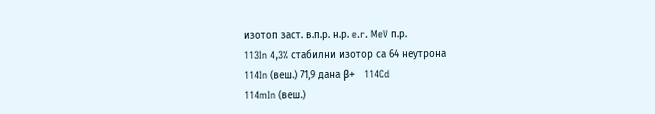изотоп заст. в.п.р. н.р. e.r. MeV п.р.
113In 4,3% стабилни изотор са 64 неутрона
114In (веш.) 71,9 дана β+   114Cd
114mIn (веш.)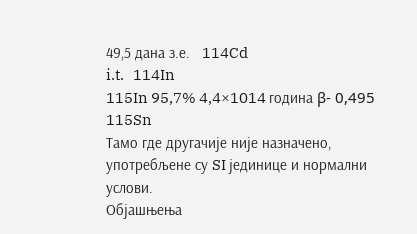49,5 дана з.е.   114Cd
i.t.   114In
115In 95,7% 4,4×1014 година β- 0,495 115Sn
Тамо где другачије није назначено,
употребљене су SI јединице и нормални услови.
Објашњења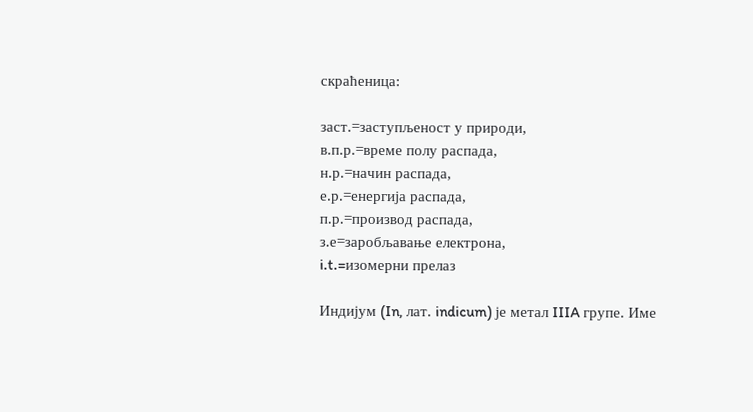скраћеница:

заст.=заступљеност у природи,
в.п.р.=време полу распада,
н.р.=начин распада,
е.р.=енергија распада,
п.р.=производ распада,
з.е=заробљавање електрона,
i.t.=изомерни прелаз

Индијум (In, лат. indicum) је метал IIIA групе. Име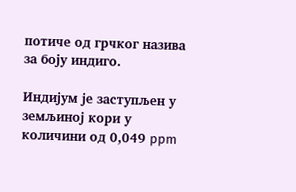потиче од грчког назива за боју индиго.

Индијум је заступљен у земљиној кори у количини од 0,049 ppm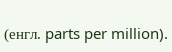(енгл. parts per million).